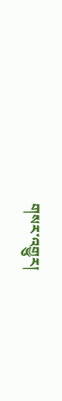གསར་འགྱུར།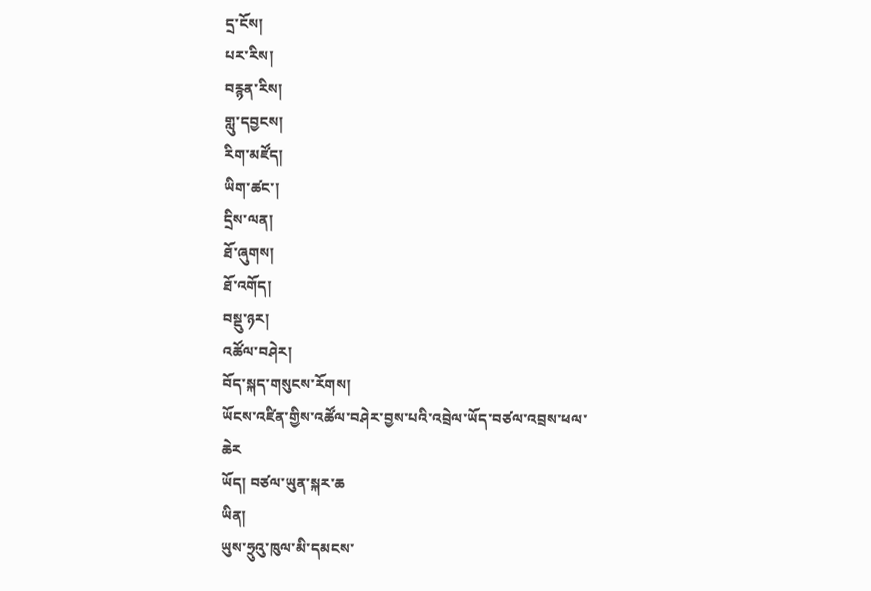དྲ་ངོས།
པར་རིས།
བརྙན་རིས།
གླུ་དབྱངས།
རིག་མཛོད།
ཡིག་ཚང་།
དྲིས་ལན།
ཐོ་ཞུགས།
ཐོ་འགོད།
བསྡུ་ཉར།
འཚོལ་བཤེར།
བོད་སྐད་གསུངས་རོགས།
ཡོངས་འཛིན་གྱིས་འཚོལ་བཤེར་བྱས་པའི་འབྲེལ་ཡོད་བཙལ་འབྲས་ཕལ་ཆེར
ཡོད། བཙལ་ཡུན་སྐར་ཆ
ཡིན།
ཡུས་ཧྲུའུ་ཁུལ་མི་དམངས་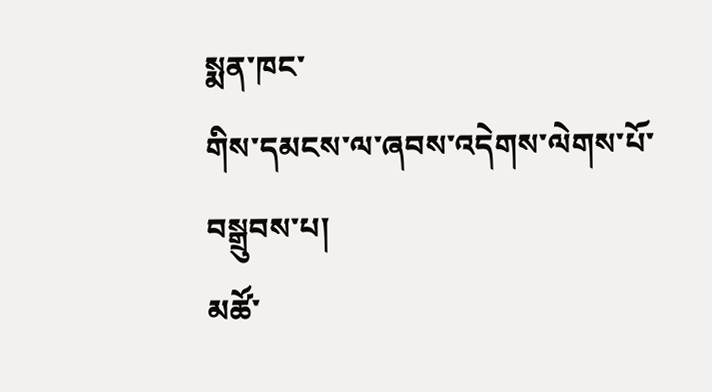སྨན་ཁང་
གིས་དམངས་ལ་ཞབས་འདེགས་ལེགས་པོ་བསྒྲུབས་པ།
མཚོ་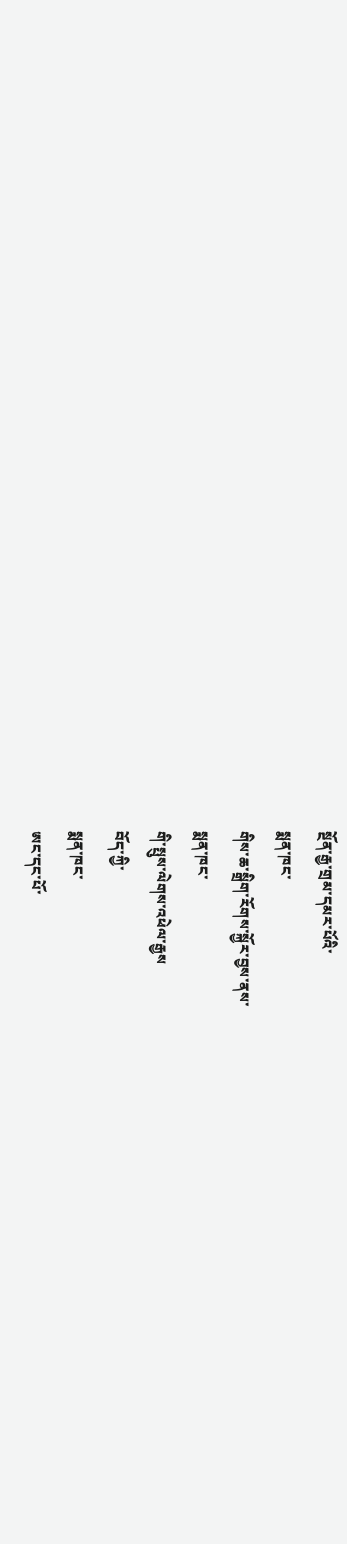སྔོན་རྒྱ་གྲམ་དམར་པོའི་
སྨན་ཁང་
གིས་ཆ་སྒྲིག་རོགས་སྐྱོར་བྱས་ནས་
སྨན་ཁང་
གི་སྤུས་ལེགས་འཕེལ་རྒྱས
བོད་ཀྱི་
སྨན་ཁང་
ཨང་དང་པོ་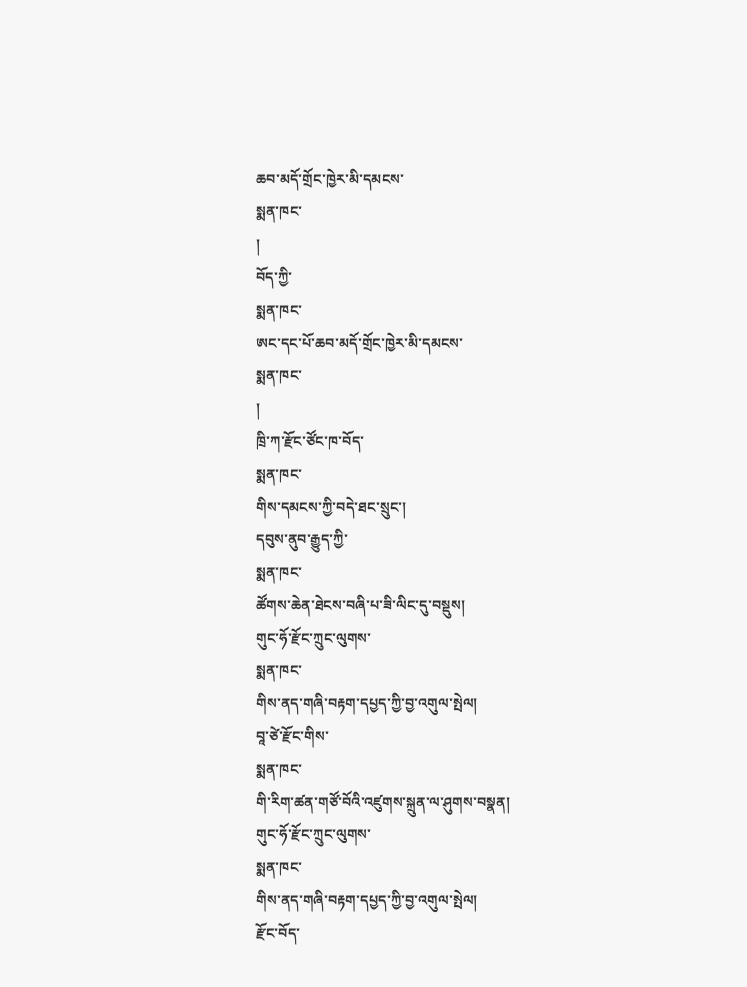ཆབ་མདོ་གྲོང་ཁྱེར་མི་དམངས་
སྨན་ཁང་
།
བོད་ཀྱི་
སྨན་ཁང་
ཨང་དང་པོ་ཆབ་མདོ་གྲོང་ཁྱེར་མི་དམངས་
སྨན་ཁང་
།
ཁྲི་ཀ་རྫོང་ཙོང་ཁ་བོད་
སྨན་ཁང་
གིས་དམངས་ཀྱི་བདེ་ཐང་སྲུང་།
དབུས་ནུབ་རྒྱུད་ཀྱི་
སྨན་ཁང་
ཚོགས་ཆེན་ཐེངས་བཞི་པ་ཟི་ལིང་དུ་བསྡུས།
གུང་ཧོ་རྫོང་ཀྲུང་ལུགས་
སྨན་ཁང་
གིས་ནད་གཞི་བརྟག་དཔྱད་ཀྱི་བྱ་འགུལ་སྤེལ།
བཱ་ཙེ་རྫོང་གིས་
སྨན་ཁང་
གི་རིག་ཚན་གཙོ་བོའི་འཛུགས་སྐྲུན་ལ་ཤུགས་བསྣན།
གུང་ཧོ་རྫོང་ཀྲུང་ལུགས་
སྨན་ཁང་
གིས་ནད་གཞི་བརྟག་དཔྱད་ཀྱི་བྱ་འགུལ་སྤེལ།
རྫོང་བོད་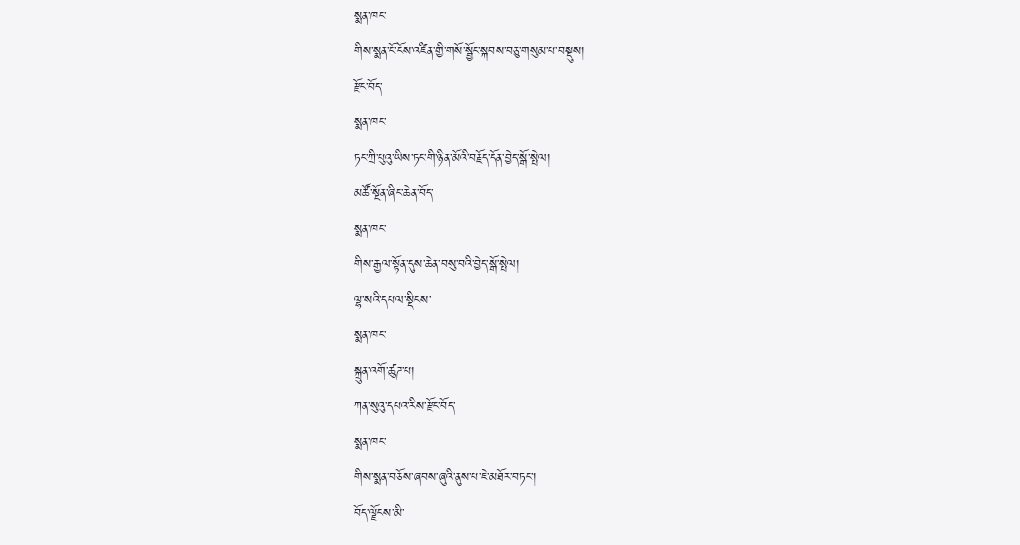སྨན་ཁང་
གིས་སྨན་ངོ་ངོས་འཛིན་གྱི་གསོ་སྦྱོང་སྐབས་བཅུ་གསུམ་པ་བསྡུས།
རྫོང་བོད་
སྨན་ཁང་
ཏང་ཀྲི་པུའུ་ཡིས་ཏང་གི་ཉིན་མོའི་བརྗོད་དོན་བྱེད་སྒོ་སྤེལ།
མཚོ་སྔོན་ཞིང་ཆེན་བོད་
སྨན་ཁང་
གིས་རྒྱལ་སྟོན་དུས་ཆེན་བསུ་བའི་བྱེད་སྒོ་སྤེལ།
ལྷ་སའི་དཔལ་སྡིངས་
སྨན་ཁང་
སྐྲུན་འགོ་ཚུཌ་པ།
ཀན་སུའུ་དཔའ་རིས་རྫོང་བོད་
སྨན་ཁང་
གིས་སྨན་བཅོས་ཞབས་ཞུའི་ནུས་པ་ཇེ་མཐོར་བཏང་།
བོད་ལྗོངས་མི་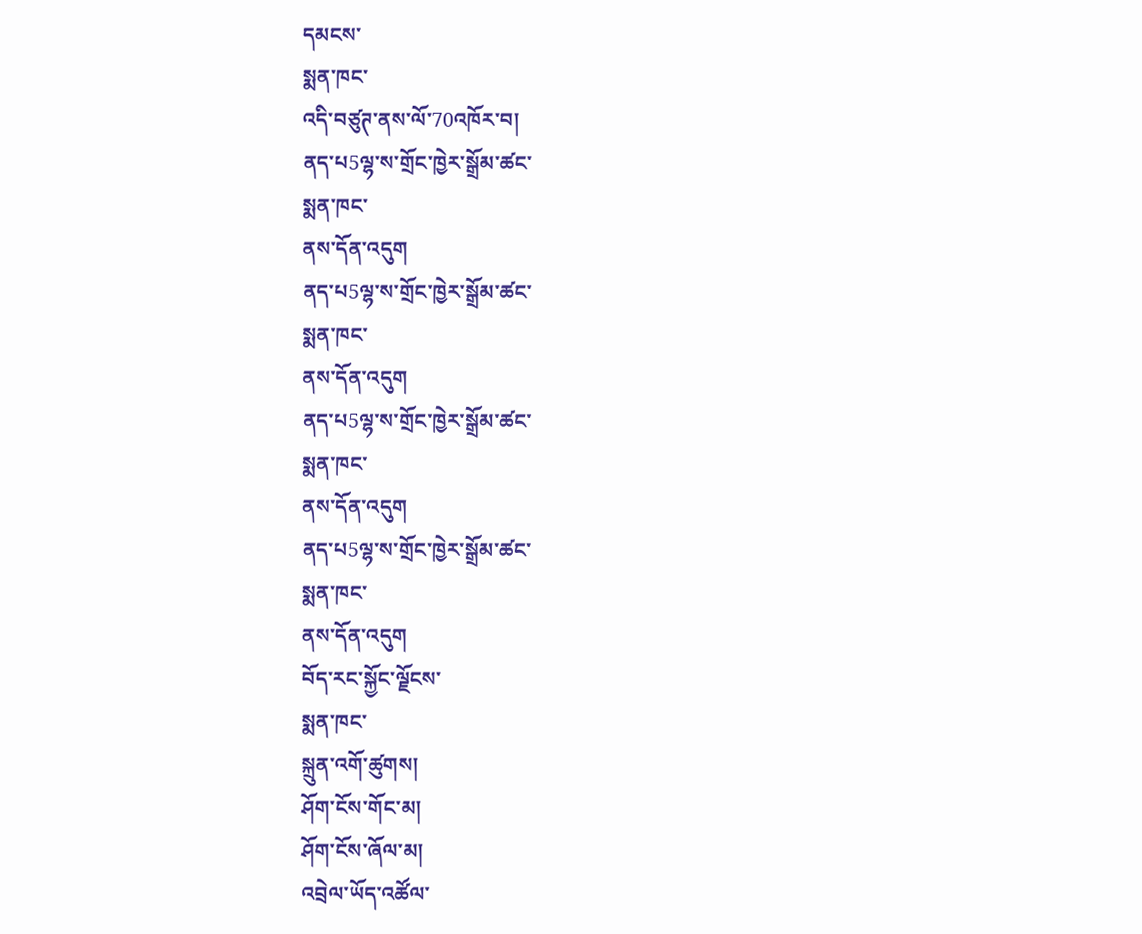དམངས་
སྨན་ཁང་
འདི་བཙུཊ་ནས་ལོ་70འཁོར་བ།
ནད་པ5ལྷ་ས་གྲོང་ཁྱེར་སྒྲོམ་ཚང་
སྨན་ཁང་
ནས་དོན་འདུག
ནད་པ5ལྷ་ས་གྲོང་ཁྱེར་སྒྲོམ་ཚང་
སྨན་ཁང་
ནས་དོན་འདུག
ནད་པ5ལྷ་ས་གྲོང་ཁྱེར་སྒྲོམ་ཚང་
སྨན་ཁང་
ནས་དོན་འདུག
ནད་པ5ལྷ་ས་གྲོང་ཁྱེར་སྒྲོམ་ཚང་
སྨན་ཁང་
ནས་དོན་འདུག
བོད་རང་སྐྱོང་ལྗོངས་
སྨན་ཁང་
སྐྲུན་འགོ་ཚུགས།
ཤོག་ངོས་གོང་མ།
ཤོག་ངོས་ཞོལ་མ།
འབྲེལ་ཡོད་འཚོལ་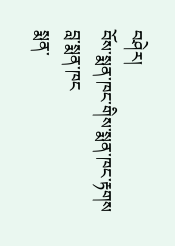བཤེར།
བོས་སྨན་ཁང་གིས་སྨན་ཁང་རྟགས
བླ་སྨན་ཁང
སྨན་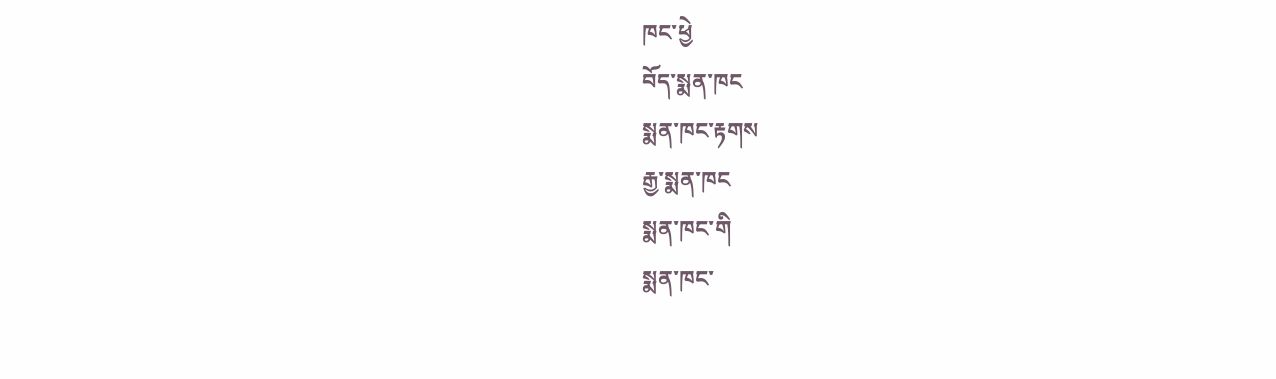ཁང་ཕྱེ
བོད་སྨན་ཁང
སྨན་ཁང་རྟགས
རྒྱ་སྨན་ཁང
སྨན་ཁང་གི
སྨན་ཁང་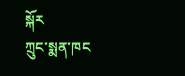སྐོར
ཀྲུང་སྨན་ཁང